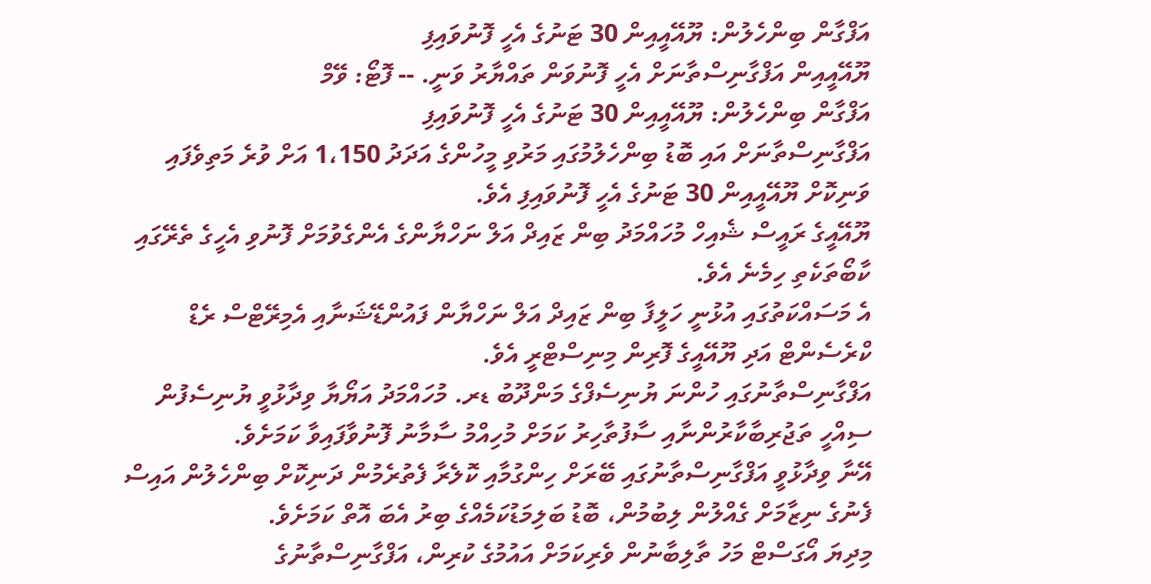އަފްގާން ބިންހެލުން: ޔޫއޭއީއިން 30 ޓަނުގެ އެހީ ފޮނުވައިފި
ޔޫއޭއީއިން އަފްގާނިސްތާނަށް އެހީ ފޮނުވަން ތައްޔާރު ވަނީ. -- ފޮޓޯ: ވޭމް
އަފްގާން ބިންހެލުން: ޔޫއޭއީއިން 30 ޓަނުގެ އެހީ ފޮނުވައިފި
އަފްގާނިސްތާނަށް އައި ބޮޑު ބިންހެލުމުގައި މަރުވި މީހުންގެ އަދަދު 1،150 އަށް ވުރެ މަތިވެފައި ވަނިކޮށް ޔޫއޭއީއިން 30 ޓަނުގެ އެހީ ފޮނުވައިފި އެވެ.
ޔޫއޭއީގެ ރައީސް ޝެއިހް މުހައްމަދު ބިން ޒައިދް އަލް ނަހްޔާންގެ އެންގެވުމަށް ފޮނުވި އެހީގެ ތެރޭގައި ކާބޯތަކެތި ހިމެނެ އެވެ.
އެ މަސައްކަތުގައި އުޅުނީ ހަލީފާ ބިން ޒައިދް އަލް ނަހްޔާން ފައުންޑޭޝަނާއި އެމިރޭޓްސް ރެޑް ކްރެސެންޓް އަދި ޔޫއޭއީގެ ފޮރިން މިނިސްޓްރީ އެވެ.
އަފްގާނިސްތާނުގައި ހުންނަ ޔުނިސެފްގެ މަންދޫބު ޑރ. މުހައްމަދު އަޔޯޔާ ވިދާޅުވީ ޔުނިސެފުން ސިއްހީ ތަޖުރިބާކާރުންނާއި ސާފުތާހިރު ކަމަށް މުހިއްމު ސާމާނު ފޮނުވާފައިވާ ކަމަށެވެ.
އޭނާ ވިދާޅުވީ އަފްގާނިސްތާނުގައި ބޭރަށް ހިންގުމާއި ކޮލެރާ ފެތުރެމުން ދަނިކޮށް ބިންހެލުން އައިސް ފެނުގެ ނިޒާމަށް ގެއްލުން ލިބުމުން، ބޮޑު ބަލިމަޑުކަމެއްގެ ބިރު އެބަ އޮތް ކަމަށެވެ.
މިދިޔަ އޯގަސްޓް މަހު ތާލިބާނުން ވެރިކަމަށް އައުމުގެ ކުރިން، އަފްގާނިސްތާނުގެ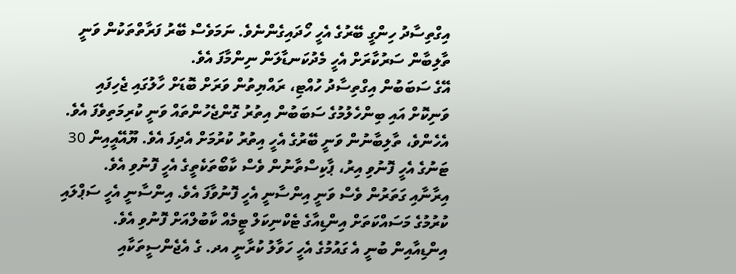އިގްތިސާދު ހިންގީ ބޭރުގެ އެހީ ހޯދައިގެންނެވެ. ނަމަވެސް ބޭރު ފަރާތްތަކުން ވަނީ ތާލިބާން ސަރުކާރަށް އެހީ މެދުކަނޑާލަން ނިންމާފަ އެވެ.
އޭގެ ސަބަބުން އިގްތިސާދު ހުއްޓި، ރައްޔިތުން ވަރަށް ބޮޑަށް ހާލުގައި ޖެހިފައި ވަނިކޮށް އައި ބިންހެލުމުގެ ސަބަބުން އިތުރު ގޮންޖެހުންތައް ވަނީ ކުރިމަތިވެފަ އެވެ.
އެހެންވެ، ތާލިބާނުން ވަނީ ބޭރުގެ އެހީ އިތުރު ކުރުމަށް އެދިފަ އެވެ. ޔޫއޭއީއިން 30 ޓަނުގެ އެހީ ފޮނުވި އިރު، ޕާކިސްތާނުން ވެސް ކާބޯތަކެތީގެ އެހީ ފޮނުވި އެވެ.
އިރާނާއި ގަތަރުން ވެސް ވަނީ އިންސާނީ އެހީ ފޮނުވާފަ އެވެ. އިންސާނީ އެހީ ސަޕްލައި ކުރުމުގެ މަސައްކަތަށް އިންޑިއާގެ ޓެކްނިކަލް ޓީމެއް ކާބުލްއަށް ފޮނުވި އެވެ.
އިންޑިއާއިން ބުނީ އެ ގައުމުގެ އެހީ ހަވާލު ކުރާނީ އދ. ގެ އެޖެންސީތަކާއި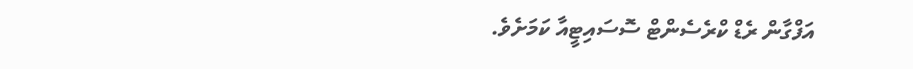އަފްގާން ރެޑް ކްރެސެންޓް ސޮސައިޓީއާ ކަމަށެވެ.